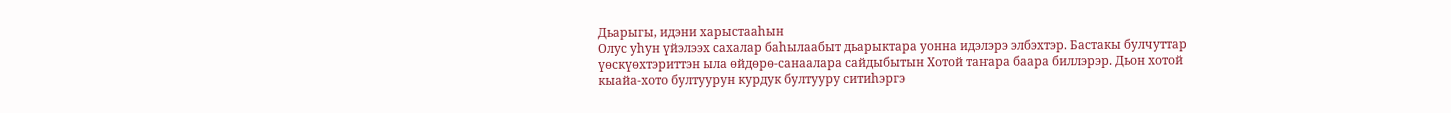Дьарыгы, идэни харыстааһын
Олус уһун үйэлээх сахалар баһылаабыт дьарыктара уонна идэлэрэ элбэхтэр. Бастакы булчуттар үөскүөхтэриттэн ыла өйдөрө-санаалара сайдыбытын Хотой таҥара баара биллэрэр. Дьон хотой кыайа-хото бултуурун курдук бултууру ситиһэргэ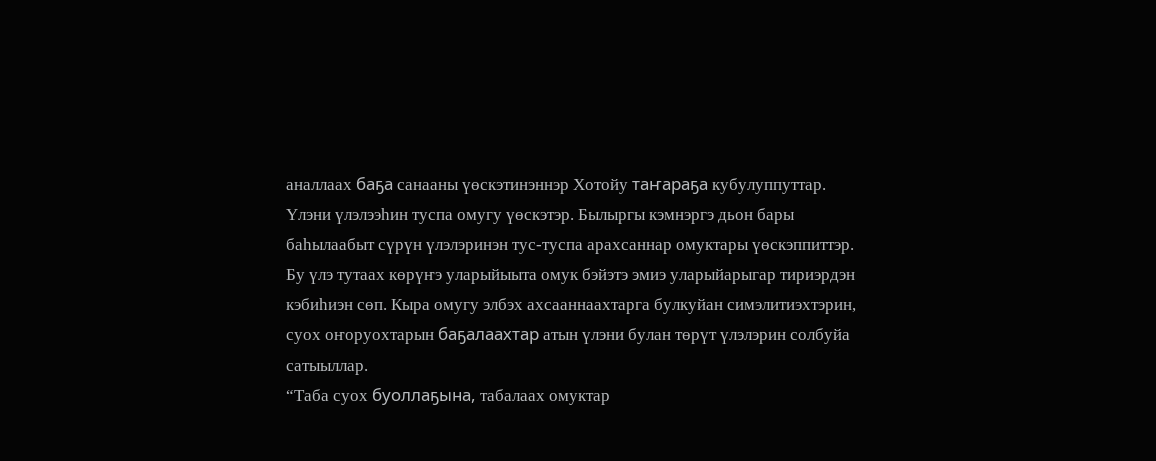аналлаах баҕа санааны үөскэтинэннэр Хотойу таҥараҕа кубулуппуттар.
Үлэни үлэлээһин туспа омугу үөскэтэр. Былыргы кэмнэргэ дьон бары баһылаабыт сүрүн үлэлэринэн тус-туспа арахсаннар омуктары үөскэппиттэр. Бу үлэ тутаах көрүҥэ уларыйыыта омук бэйэтэ эмиэ уларыйарыгар тириэрдэн кэбиһиэн сөп. Кыра омугу элбэх ахсааннаахтарга булкуйан симэлитиэхтэрин, суох оҥоруохтарын баҕалаахтар атын үлэни булан төрүт үлэлэрин солбуйа сатыыллар.
“Таба суох буоллаҕына, табалаах омуктар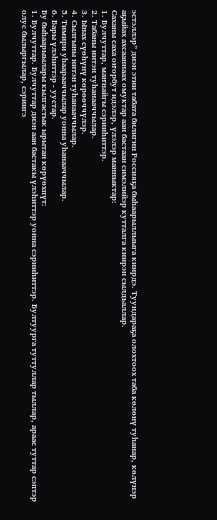эстэллэр” диэн этии табата билигин Россияҕа быһаарыллыыга киирдэ. Туундараҕа олохтоох таба көлөнү туһанар, көлүнэр аҕыйах ахсааннаах омуктар аан бастаан симэлийэр кутталга киирэн сылдьаллар.
Саханы саха оҥорбут идэлэр, үлэлэр манныктар:
1. Булчуттар, маҥнайгы сэрииһиттэр.
2. Табаны иитэн туһанааччылар.
3. Ынах сүөһүнү көрөөччүлэр.
4. Сылгыны иитэн туһанааччылар.
5. Тимири уһаарааччылар уонна уһанааччылар.
6. Бары үлэһиттэр - уустар.
Бу быһаарыылары кылгастык ырытан көрүөхпүт:
1. Булчуттар. Булчуттар диэн аан бастакы үлэһиттэр уонна сэрииһиттэр. Бултуурга туттуллар тыллар, араас туттар сэптэр олус былыргылар, сэриигэ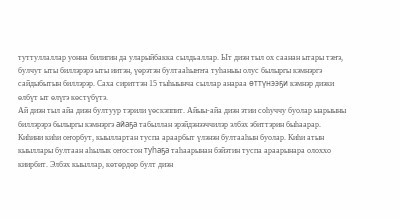туттуллаллар уонна билигин да уларыйбакка сылдьаллар. Ыт диэн тыл ох саанан ытары тэҥэ, булчут ыты биллэрэрэ ыты иитэн, үөрэтэн бултааһыҥҥа туһаныы олус былыргы кэмнэргэ сайдыбытын биллэрэр. Саха сириттэн 15 тыһыынча сыллар анараа өттүнээҕи кэмнэр диэки өлбүт ыт өлүгэ көстүбүтэ.
Ай диэн тыл айа диэн бултуур тэрили үөскэппит. Айыы-айа диэн этии соһуччу буолар ыарыыны биллэрэрэ былыргы кэмнэргэ айаҕа табыллан эрэйдэнээччилэр элбэх эбиттэрин быһаарар.
Киһини киһи оҥорбут, кыыллартан туспа араарбыт үлэнэн бултааһын буолар. Киһи атын кыыллары бултаан аһылык оҥостон туһаҕа таһаарынан бэйэтин туспа араарынара олоххо киирбит. Элбэх кыыллар, көтөрдөр булт диэн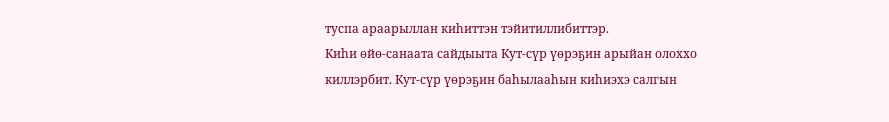туспа араарыллан киһиттэн тэйитиллибиттэр.
Киһи өйө-санаата сайдыыта Кут-сүр үөрэҕин арыйан олоххо киллэрбит. Кут-сүр үөрэҕин баһылааһын киһиэхэ салгын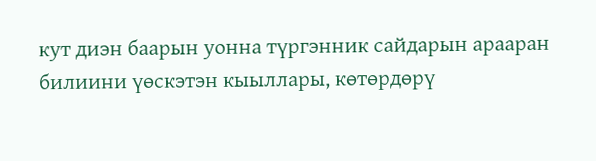кут диэн баарын уонна түргэнник сайдарын арааран билиини үөскэтэн кыыллары, көтөрдөрү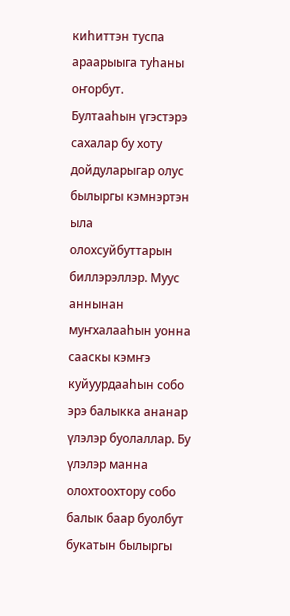киһиттэн туспа араарыыга туһаны оҥорбут.
Бултааһын үгэстэрэ сахалар бу хоту дойдуларыгар олус былыргы кэмнэртэн ыла олохсуйбуттарын биллэрэллэр. Муус аннынан муҥхалааһын уонна сааскы кэмҥэ куйуурдааһын собо эрэ балыкка ананар үлэлэр буолаллар. Бу үлэлэр манна олохтоохтору собо балык баар буолбут букатын былыргы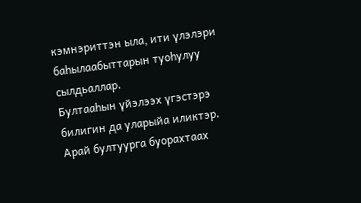кэмнэриттэн ыла, ити үлэлэри баһылаабыттарын туоһулуу сылдьаллар.
Бултааһын үйэлээх үгэстэрэ билигин да уларыйа иликтэр. Арай бултуурга буорахтаах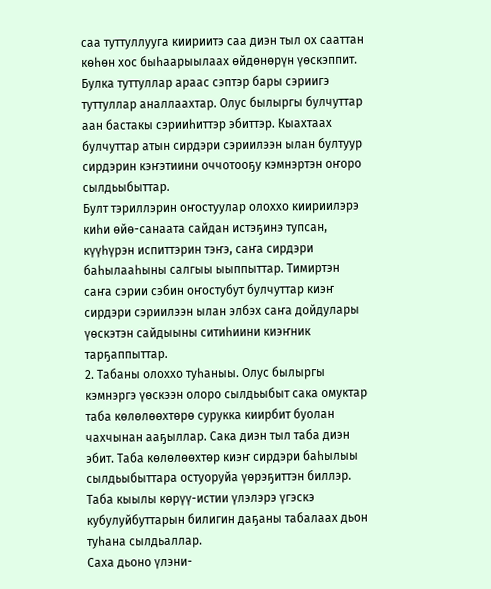саа туттуллууга киириитэ саа диэн тыл ох сааттан көһөн хос быһаарыылаах өйдөнөрүн үөскэппит.
Булка туттуллар араас сэптэр бары сэриигэ туттуллар аналлаахтар. Олус былыргы булчуттар аан бастакы сэрииһиттэр эбиттэр. Кыахтаах булчуттар атын сирдэри сэриилээн ылан бултуур сирдэрин кэҥэтиини оччотооҕу кэмнэртэн оҥоро сылдьыбыттар.
Булт тэриллэрин оҥостуулар олоххо киириилэрэ киһи өйө-санаата сайдан истэҕинэ тупсан, күүһүрэн испиттэрин тэҥэ, саҥа сирдэри баһылааһыны салгыы ыыппыттар. Тимиртэн саҥа сэрии сэбин оҥостубут булчуттар киэҥ сирдэри сэриилээн ылан элбэх саҥа дойдулары үөскэтэн сайдыыны ситиһиини киэҥник тарҕаппыттар.
2. Табаны олоххо туһаныы. Олус былыргы кэмнэргэ үөскээн олоро сылдьыбыт сака омуктар таба көлөлөөхтөрө сурукка киирбит буолан чахчынан ааҕыллар. Сака диэн тыл таба диэн эбит. Таба көлөлөөхтөр киэҥ сирдэри баһылыы сылдьыбыттара остуоруйа үөрэҕиттэн биллэр. Таба кыылы көрүү-истии үлэлэрэ үгэскэ кубулуйбуттарын билигин даҕаны табалаах дьон туһана сылдьаллар.
Саха дьоно үлэни-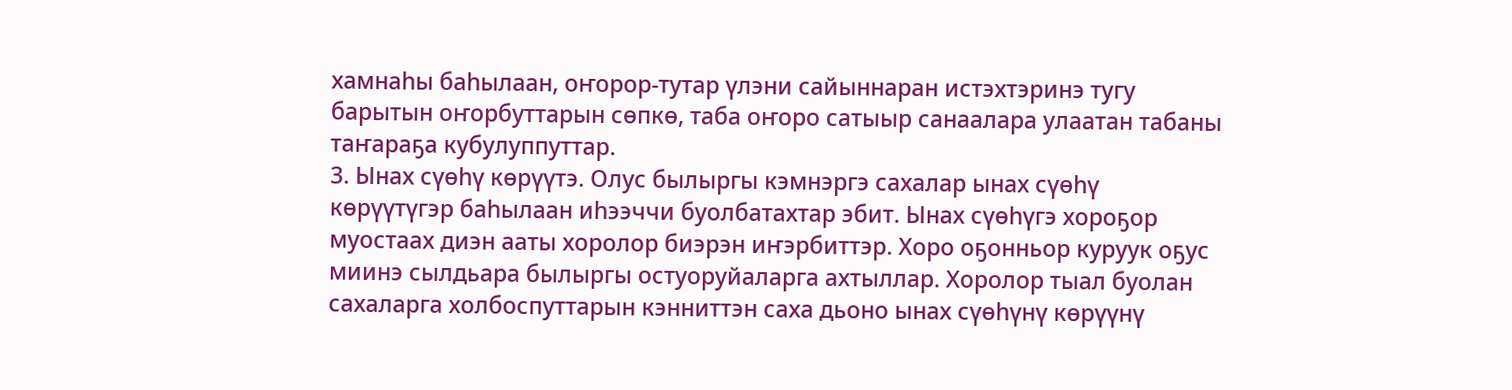хамнаһы баһылаан, оҥорор-тутар үлэни сайыннаран истэхтэринэ тугу барытын оҥорбуттарын сөпкө, таба оҥоро сатыыр санаалара улаатан табаны таҥараҕа кубулуппуттар.
3. Ынах сүөһү көрүүтэ. Олус былыргы кэмнэргэ сахалар ынах сүөһү көрүүтүгэр баһылаан иһээччи буолбатахтар эбит. Ынах сүөһүгэ хороҕор муостаах диэн ааты хоролор биэрэн иҥэрбиттэр. Хоро оҕонньор куруук оҕус миинэ сылдьара былыргы остуоруйаларга ахтыллар. Хоролор тыал буолан сахаларга холбоспуттарын кэнниттэн саха дьоно ынах сүөһүнү көрүүнү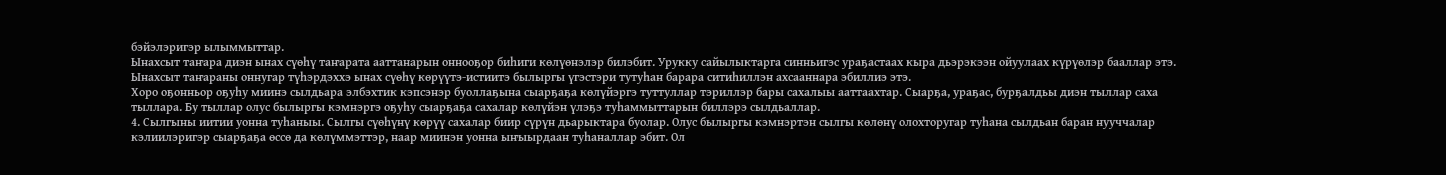бэйэлэригэр ылыммыттар.
Ынахсыт таҥара диэн ынах сүөһү таҥарата ааттанарын оннооҕор биһиги көлүөнэлэр билэбит. Урукку сайылыктарга синньигэс ураҕастаах кыра дьэрэкээн ойуулаах күрүөлэр бааллар этэ. Ынахсыт таҥараны оннугар түһэрдэххэ ынах сүөһү көрүүтэ-истиитэ былыргы үгэстэри тутуһан барара ситиһиллэн ахсааннара эбиллиэ этэ.
Хоро оҕонньор оҕуһу миинэ сылдьара элбэхтик кэпсэнэр буоллаҕына сыарҕаҕа көлүйэргэ туттуллар тэриллэр бары сахалыы ааттаахтар. Сыарҕа, ураҕас, бурҕалдьы диэн тыллар саха тыллара. Бу тыллар олус былыргы кэмнэргэ оҕуһу сыарҕаҕа сахалар көлүйэн үлэҕэ туһаммыттарын биллэрэ сылдьаллар.
4. Сылгыны иитии уонна туһаныы. Сылгы сүөһүнү көрүү сахалар биир сүрүн дьарыктара буолар. Олус былыргы кэмнэртэн сылгы көлөнү олохторугар туһана сылдьан баран нууччалар кэлиилэригэр сыарҕаҕа өссө да көлүммэттэр, наар миинэн уонна ыҥыырдаан туһаналлар эбит. Ол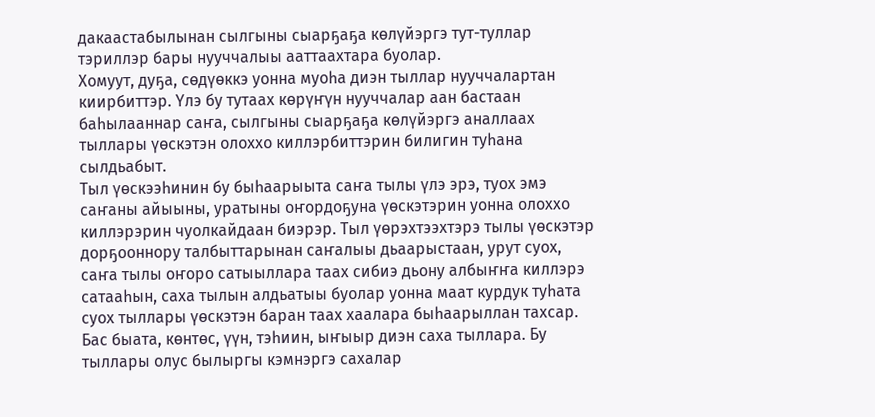дакаастабылынан сылгыны сыарҕаҕа көлүйэргэ тут-туллар тэриллэр бары нууччалыы ааттаахтара буолар.
Хомуут, дуҕа, сөдүөккэ уонна муоһа диэн тыллар нууччалартан киирбиттэр. Үлэ бу тутаах көрүҥүн нууччалар аан бастаан баһылааннар саҥа, сылгыны сыарҕаҕа көлүйэргэ аналлаах тыллары үөскэтэн олоххо киллэрбиттэрин билигин туһана сылдьабыт.
Тыл үөскээһинин бу быһаарыыта саҥа тылы үлэ эрэ, туох эмэ саҥаны айыыны, уратыны оҥордоҕуна үөскэтэрин уонна олоххо киллэрэрин чуолкайдаан биэрэр. Тыл үөрэхтээхтэрэ тылы үөскэтэр дорҕооннору талбыттарынан саҥалыы дьаарыстаан, урут суох, саҥа тылы оҥоро сатыыллара таах сибиэ дьону албыҥҥа киллэрэ сатааһын, саха тылын алдьатыы буолар уонна маат курдук туһата суох тыллары үөскэтэн баран таах хаалара быһаарыллан тахсар.
Бас быата, көнтөс, үүн, тэһиин, ыҥыыр диэн саха тыллара. Бу тыллары олус былыргы кэмнэргэ сахалар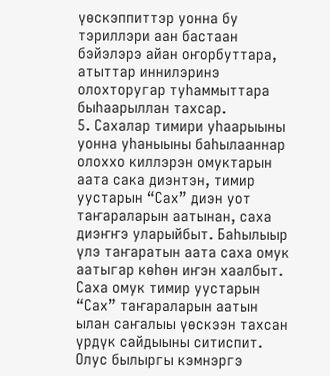үөскэппиттэр уонна бу тэриллэри аан бастаан бэйэлэрэ айан оҥорбуттара, атыттар иннилэринэ олохторугар туһаммыттара быһаарыллан тахсар.
5. Сахалар тимири уһаарыыны уонна уһаныыны баһылааннар олоххо киллэрэн омуктарын аата сака диэнтэн, тимир уустарын “Сах” диэн уот таҥараларын аатынан, саха диэҥҥэ уларыйбыт. Баһылыыр үлэ таҥаратын аата саха омук аатыгар көһөн иҥэн хаалбыт.
Саха омук тимир уустарын “Сах” таҥараларын аатын ылан саҥалыы үөскээн тахсан үрдүк сайдыыны ситиспит. Олус былыргы кэмнэргэ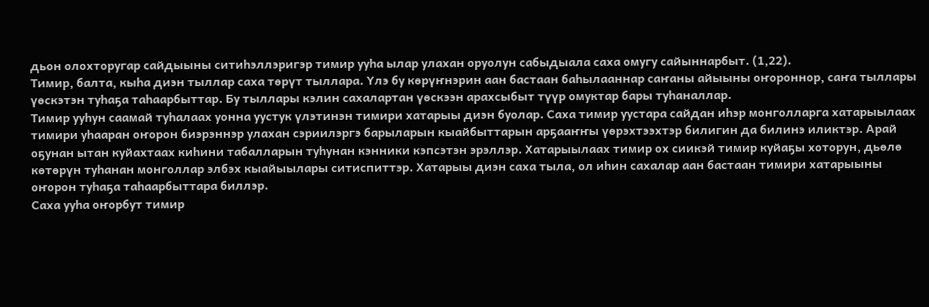дьон олохторугар сайдыыны ситиһэллэригэр тимир ууһа ылар улахан оруолун сабыдыала саха омугу сайыннарбыт. (1,22).
Тимир, балта, кыһа диэн тыллар саха төрүт тыллара. Үлэ бу көрүҥнэрин аан бастаан баһылааннар саҥаны айыыны оҥороннор, саҥа тыллары үөскэтэн туһаҕа таһаарбыттар. Бу тыллары кэлин сахалартан үөскээн арахсыбыт түүр омуктар бары туһаналлар.
Тимир ууһун саамай туһалаах уонна уустук үлэтинэн тимири хатарыы диэн буолар. Саха тимир уустара сайдан иһэр монголларга хатарыылаах тимири уһааран оҥорон биэрэннэр улахан сэриилэргэ барыларын кыайбыттарын арҕааҥҥы үөрэхтээхтэр билигин да билинэ иликтэр. Арай оҕунан ытан куйахтаах киһини табалларын туһунан кэнники кэпсэтэн эрэллэр. Хатарыылаах тимир ох сиикэй тимир куйаҕы хоторун, дьөлө көтөрүн туһанан монголлар элбэх кыайыылары ситиспиттэр. Хатарыы диэн саха тыла, ол иһин сахалар аан бастаан тимири хатарыыны оҥорон туһаҕа таһаарбыттара биллэр.
Саха ууһа оҥорбут тимир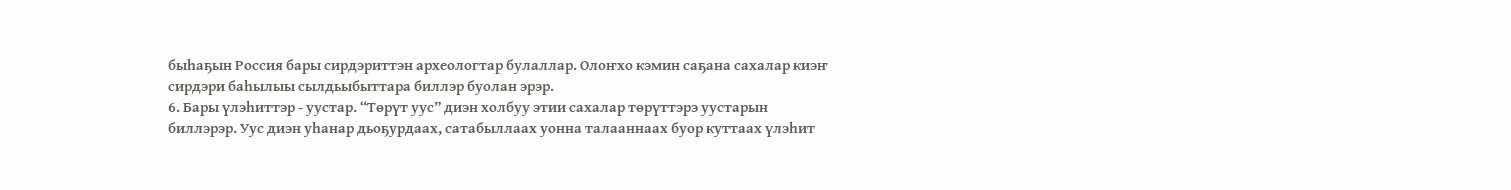быһаҕын Россия бары сирдэриттэн археологтар булаллар. Олоҥхо кэмин саҕана сахалар киэҥ сирдэри баһылыы сылдьыбыттара биллэр буолан эрэр.
6. Бары үлэһиттэр - уустар. “Төрүт уус” диэн холбуу этии сахалар төрүттэрэ уустарын биллэрэр. Уус диэн уһанар дьоҕурдаах, сатабыллаах уонна талааннаах буор куттаах үлэһит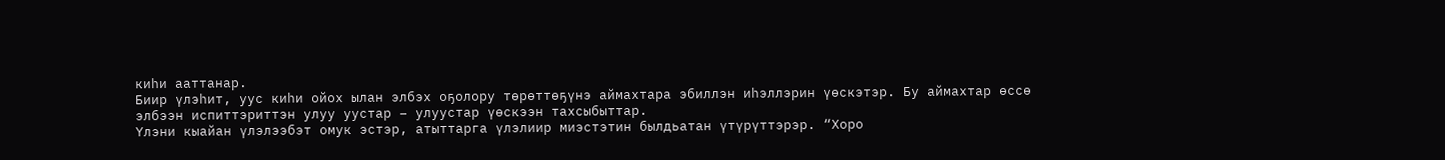киһи ааттанар.
Биир үлэһит, уус киһи ойох ылан элбэх оҕолору төрөттөҕүнэ аймахтара эбиллэн иһэллэрин үөскэтэр. Бу аймахтар өссө элбээн испиттэриттэн улуу уустар – улуустар үөскээн тахсыбыттар.
Үлэни кыайан үлэлээбэт омук эстэр, атыттарга үлэлиир миэстэтин былдьатан үтүрүттэрэр. “Хоро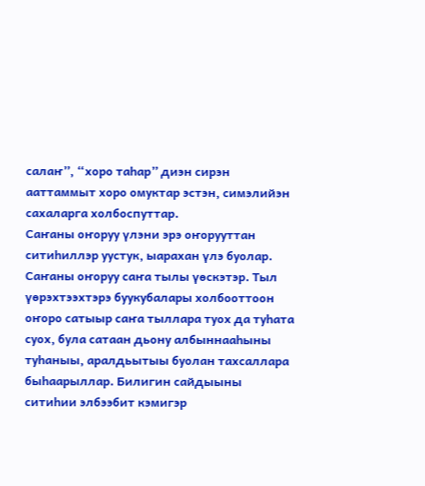салаҥ”, “хоро таһар” диэн сирэн ааттаммыт хоро омуктар эстэн, симэлийэн сахаларга холбоспуттар.
Саҥаны оҥоруу үлэни эрэ оҥорууттан ситиһиллэр уустук, ыарахан үлэ буолар. Саҥаны оҥоруу саҥа тылы үөскэтэр. Тыл үөрэхтээхтэрэ буукубалары холбооттоон оҥоро сатыыр саҥа тыллара туох да туһата суох, була сатаан дьону албыннааһыны туһаныы, аралдьытыы буолан тахсаллара быһаарыллар. Билигин сайдыыны ситиһии элбээбит кэмигэр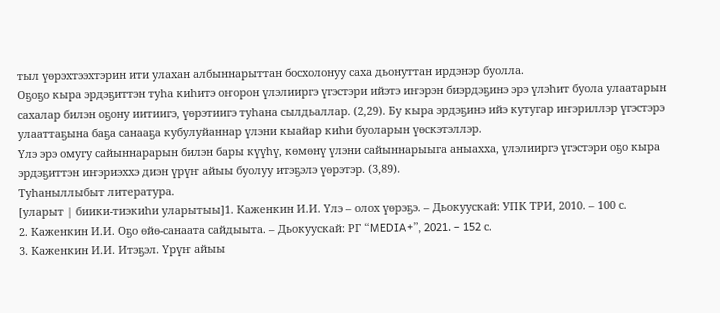тыл үөрэхтээхтэрин ити улахан албыннарыттан босхолонуу саха дьонуттан ирдэнэр буолла.
Оҕоҕо кыра эрдэҕиттэн туһа киһитэ оҥорон үлэлииргэ үгэстэри ийэтэ иҥэрэн биэрдэҕинэ эрэ үлэһит буола улаатарын сахалар билэн оҕону иитиигэ, үөрэтиигэ туһана сылдьаллар. (2,29). Бу кыра эрдэҕинэ ийэ кутугар иҥэриллэр үгэстэрэ улааттаҕына баҕа санааҕа кубулуйаннар үлэни кыайар киһи буоларын үөскэтэллэр.
Үлэ эрэ омугу сайыннарарын билэн бары күүһү, көмөнү үлэни сайыннарыыга аныахха, үлэлииргэ үгэстэри оҕо кыра эрдэҕиттэн иҥэриэххэ диэн үрүҥ айыы буолуу итэҕэлэ үөрэтэр. (3,89).
Туһаныллыбыт литература.
[уларыт | биики-тиэкиһи уларытыы]1. Каженкин И.И. Үлэ – олох үөрэҕэ. – Дьокуускай: УПК ТРИ, 2010. – 100 с.
2. Каженкин И.И. Оҕо өйө-санаата сайдыыта. – Дьокуускай: РГ “MEDIA+”, 2021. – 152 с.
3. Каженкин И.И. Итэҕэл. Үрүҥ айыы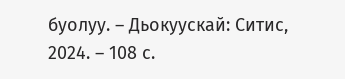буолуу. – Дьокуускай: Ситис, 2024. – 108 с.